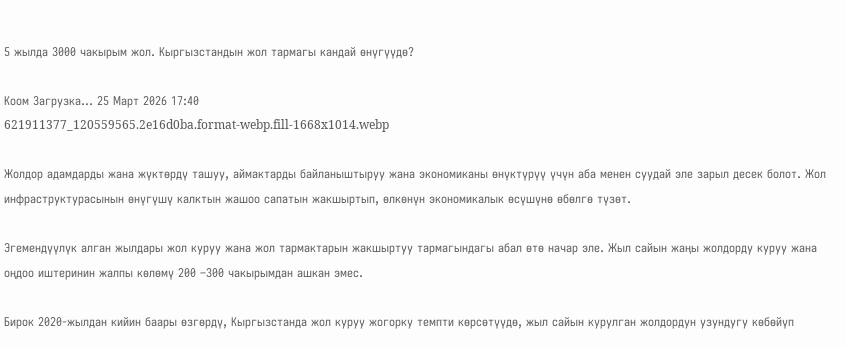5 жылда 3000 чакырым жол. Кыргызстандын жол тармагы кандай өнүгүүдө?

Коом Загрузка... 25 Март 2026 17:40
621911377_120559565.2e16d0ba.format-webp.fill-1668x1014.webp

Жолдор адамдарды жана жүктөрдү ташуу, аймактарды байланыштыруу жана экономиканы өнүктүрүү үчүн аба менен суудай эле зарыл десек болот. Жол инфраструктурасынын өнүгүшү калктын жашоо сапатын жакшыртып, өлкөнүн экономикалык өсүшүнө өбөлгө түзөт.

Эгемендүүлүк алган жылдары жол куруу жана жол тармактарын жакшыртуу тармагындагы абал өтө начар эле. Жыл сайын жаңы жолдорду куруу жана оңдоо иштеринин жалпы көлөмү 200 –300 чакырымдан ашкан эмес.

Бирок 2020-жылдан кийин баары өзгөрдү, Кыргызстанда жол куруу жогорку темпти көрсөтүүдө, жыл сайын курулган жолдордун узундугу көбөйүп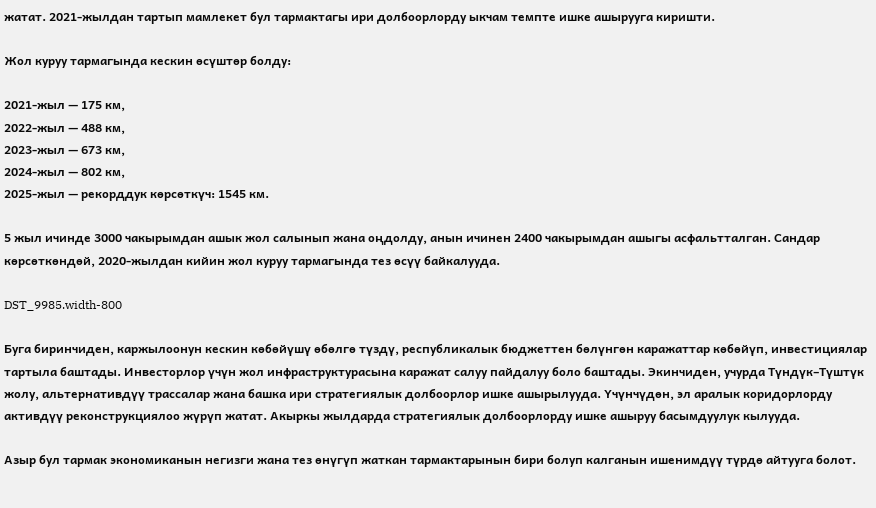жатат. 2021-жылдан тартып мамлекет бул тармактагы ири долбоорлорду ыкчам темпте ишке ашырууга киришти.

Жол куруу тармагында кескин өсүштөр болду:

2021-жыл — 175 км,
2022-жыл — 488 км,
2023-жыл — 673 км,
2024-жыл — 802 км,
2025-жыл — рекорддук көрсөткүч: 1545 км.

5 жыл ичинде 3000 чакырымдан ашык жол салынып жана оңдолду, анын ичинен 2400 чакырымдан ашыгы асфальтталган. Сандар көрсөткөндөй, 2020-жылдан кийин жол куруу тармагында тез өсүү байкалууда.

DST_9985.width-800

Буга биринчиден, каржылоонун кескин көбөйүшү өбөлгө түздү, республикалык бюджеттен бөлүнгөн каражаттар көбөйүп, инвестициялар тартыла баштады. Инвесторлор үчүн жол инфраструктурасына каражат салуу пайдалуу боло баштады. Экинчиден, учурда Түндүк–Түштүк жолу, альтернативдүү трассалар жана башка ири стратегиялык долбоорлор ишке ашырылууда. Үчүнчүдөн, эл аралык коридорлорду активдүү реконструкциялоо жүрүп жатат. Акыркы жылдарда стратегиялык долбоорлорду ишке ашыруу басымдуулук кылууда.

Азыр бул тармак экономиканын негизги жана тез өнүгүп жаткан тармактарынын бири болуп калганын ишенимдүү түрдө айтууга болот.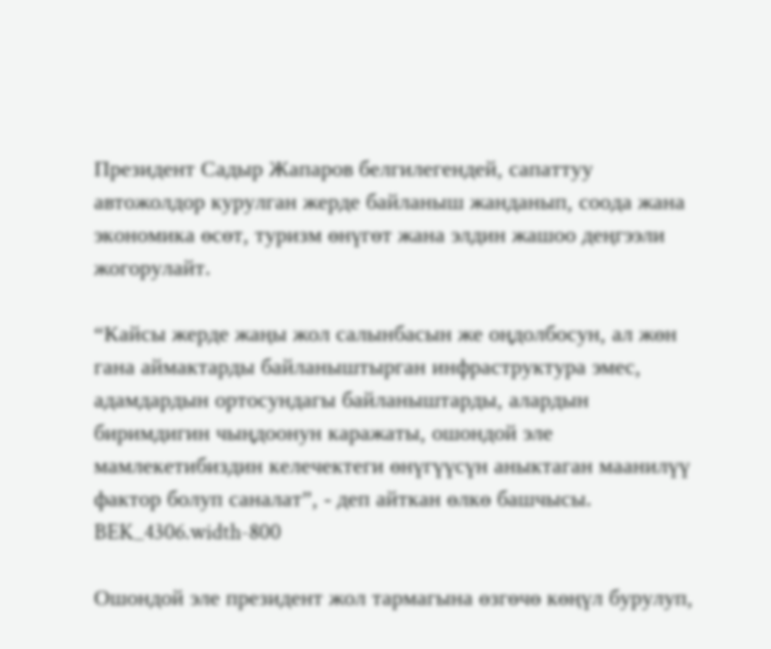Президент Садыр Жапаров белгилегендей, сапаттуу автожолдор курулган жерде байланыш жанданып, соода жана экономика өсөт, туризм өнүгөт жана элдин жашоо деңгээли жогорулайт.

“Кайсы жерде жаңы жол салынбасын же оңдолбосун, ал жөн гана аймактарды байланыштырган инфраструктура эмес, адамдардын ортосундагы байланыштарды, алардын биримдигин чыңдоонун каражаты, ошондой эле мамлекетибиздин келечектеги өнүгүүсүн аныктаган маанилүү фактор болуп саналат”, - деп айткан өлкө башчысы.
BEK_4306.width-800

Ошондой эле президент жол тармагына өзгөчө көңүл бурулуп,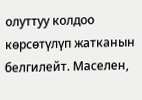олуттуу колдоо көрсөтүлүп жатканын белгилейт. Маселен,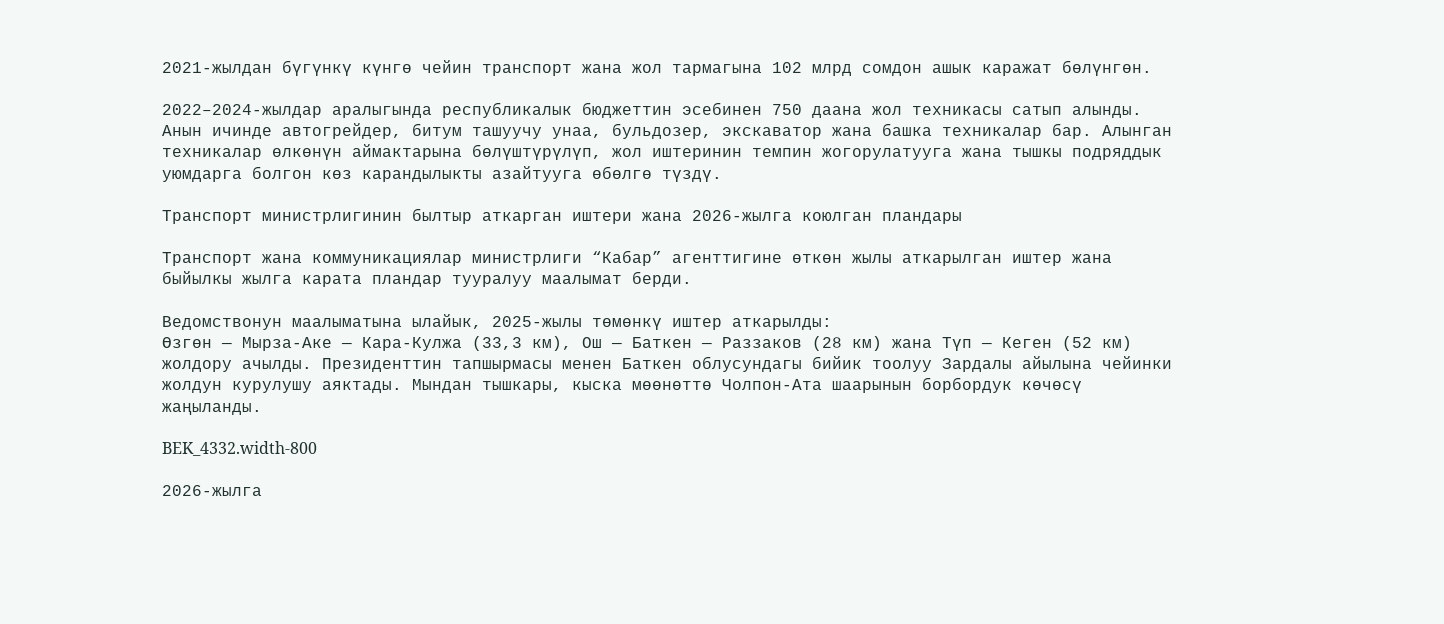2021-жылдан бүгүнкү күнгө чейин транспорт жана жол тармагына 102 млрд сомдон ашык каражат бөлүнгөн.

2022–2024-жылдар аралыгында республикалык бюджеттин эсебинен 750 даана жол техникасы сатып алынды. Анын ичинде автогрейдер, битум ташуучу унаа, бульдозер, экскаватор жана башка техникалар бар. Алынган техникалар өлкөнүн аймактарына бөлүштүрүлүп, жол иштеринин темпин жогорулатууга жана тышкы подряддык уюмдарга болгон көз карандылыкты азайтууга өбөлгө түздү.

Транспорт министрлигинин былтыр аткарган иштери жана 2026-жылга коюлган пландары

Транспорт жана коммуникациялар министрлиги “Кабар” агенттигине өткөн жылы аткарылган иштер жана быйылкы жылга карата пландар тууралуу маалымат берди.

Ведомствонун маалыматына ылайык, 2025-жылы төмөнкү иштер аткарылды:
Өзгөн — Мырза-Аке — Кара-Кулжа (33,3 км), Ош — Баткен — Раззаков (28 км) жана Түп — Кеген (52 км) жолдору ачылды. Президенттин тапшырмасы менен Баткен облусундагы бийик тоолуу Зардалы айылына чейинки жолдун курулушу аяктады. Мындан тышкары, кыска мөөнөттө Чолпон-Ата шаарынын борбордук көчөсү жаңыланды.

BEK_4332.width-800

2026-жылга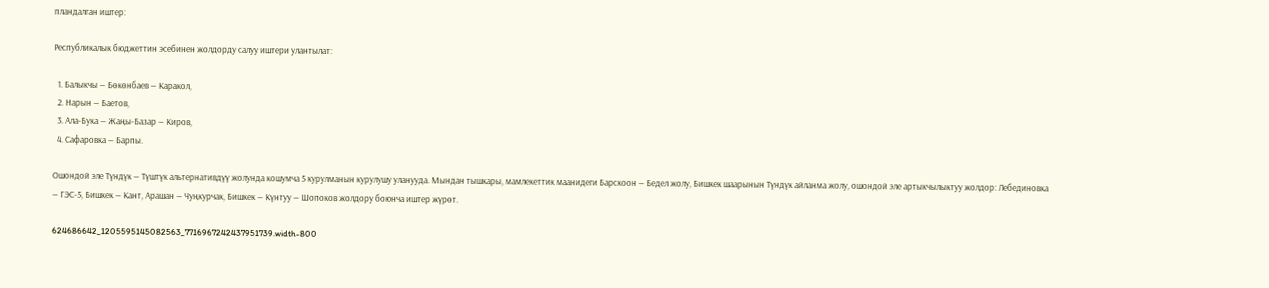пландалган иштер:

Республикалык бюджеттин эсебинен жолдорду салуу иштери улантылат:

  1. Балыкчы — Бөкөнбаев — Каракол,
  2. Нарын — Баетов,
  3. Ала-Бука — Жаңы-Базар — Киров,
  4. Сафаровка — Барпы.

Ошондой эле Түндүк — Түштүк альтернативдүү жолунда кошумча 5 курулманын курулушу уланууда. Мындан тышкары, мамлекеттик маанидеги Барскоон — Бедел жолу, Бишкек шаарынын Түндүк айланма жолу, ошондой эле артыкчылыктуу жолдор: Лебединовка — ГЭС-5, Бишкек — Кант, Арашан — Чуңкурчак, Бишкек — Күнтуу — Шопоков жолдору боюнча иштер жүрөт.

624686642_1205595145082563_7716967242437951739.width-800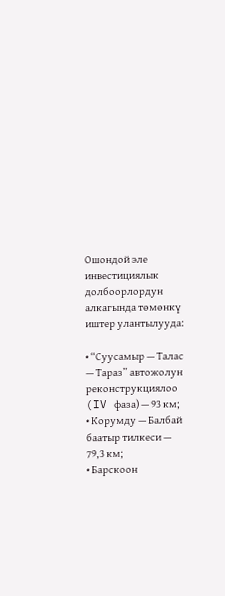Ошондой эле инвестициялык долбоорлордун алкагында төмөнкү иштер улантылууда:

• “Суусамыр — Талас — Тараз” автожолун реконструкциялоо (IV фаза) — 93 км;
• Корумду — Балбай баатыр тилкеси — 79,3 км;
• Барскоон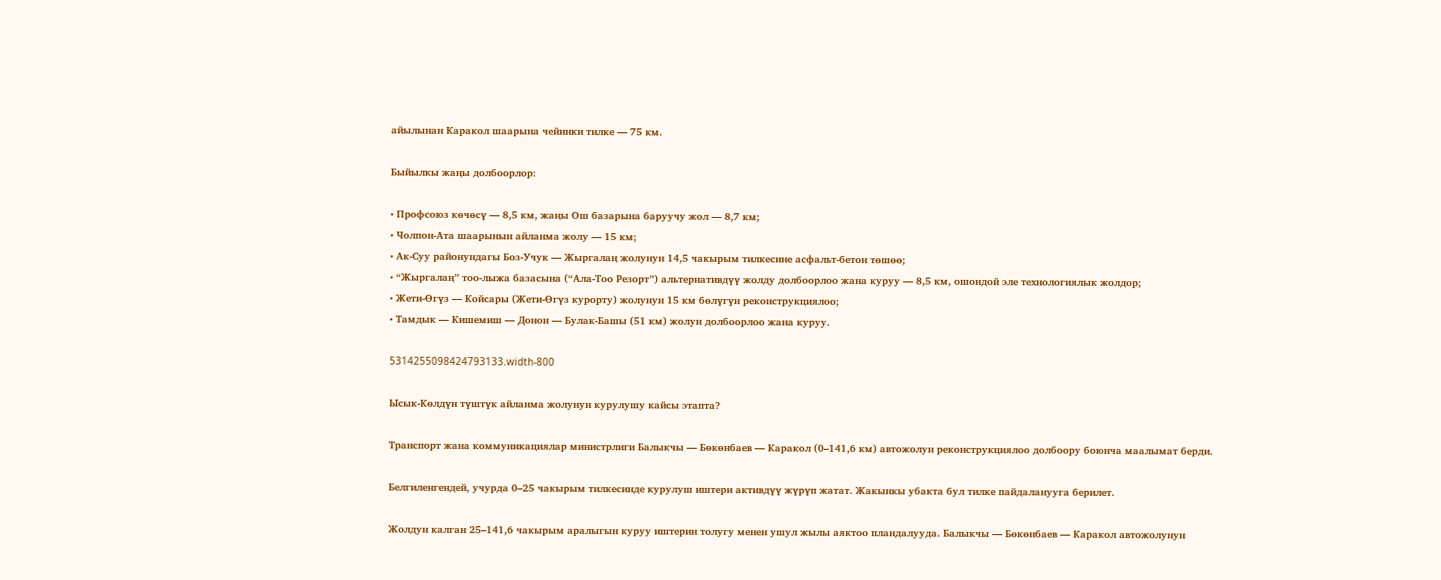айылынан Каракол шаарына чейинки тилке — 75 км.

Быйылкы жаңы долбоорлор:

• Профсоюз көчөсү — 8,5 км, жаңы Ош базарына баруучу жол — 8,7 км;
• Чолпон-Ата шаарынын айланма жолу — 15 км;
• Ак-Суу районундагы Боз-Учук — Жыргалаң жолунун 14,5 чакырым тилкесине асфальт-бетон төшөө;
• “Жыргалаң” тоо-лыжа базасына (“Ала-Тоо Резорт”) альтернативдүү жолду долбоорлоо жана куруу — 8,5 км, ошондой эле технологиялык жолдор;
• Жети-Өгүз — Койсары (Жети-Өгүз курорту) жолунун 15 км бөлүгүн реконструкциялоо;
• Тамдык — Кишемиш — Донон — Булак-Башы (51 км) жолун долбоорлоо жана куруу.

5314255098424793133.width-800

Ысык-Көлдүн түштүк айланма жолунун курулушу кайсы этапта?

Транспорт жана коммуникациялар министрлиги Балыкчы — Бөкөнбаев — Каракол (0–141,6 км) автожолун реконструкциялоо долбоору боюнча маалымат берди.

Белгиленгендей, учурда 0–25 чакырым тилкесинде курулуш иштери активдүү жүрүп жатат. Жакынкы убакта бул тилке пайдаланууга берилет.

Жолдун калган 25–141,6 чакырым аралыгын куруу иштерин толугу менен ушул жылы аяктоо пландалууда. Балыкчы — Бөкөнбаев — Каракол автожолунун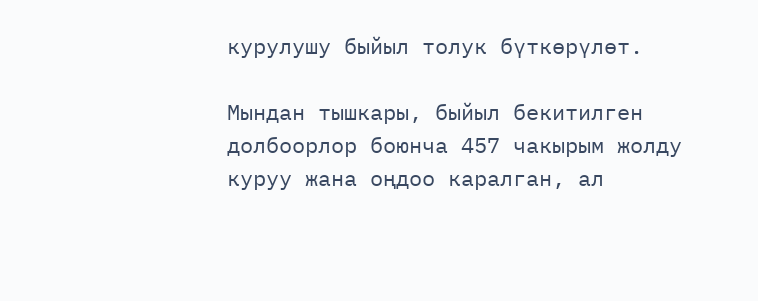курулушу быйыл толук бүткөрүлөт.

Мындан тышкары, быйыл бекитилген долбоорлор боюнча 457 чакырым жолду куруу жана оңдоо каралган, ал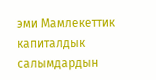эми Мамлекеттик капиталдык салымдардын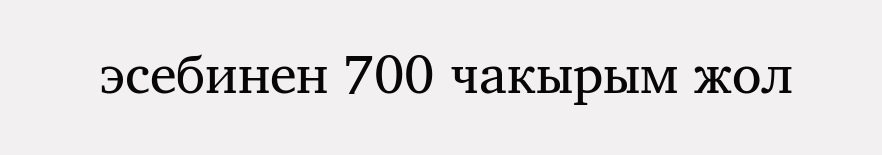эсебинен 700 чакырым жол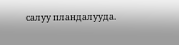салуу пландалууда.